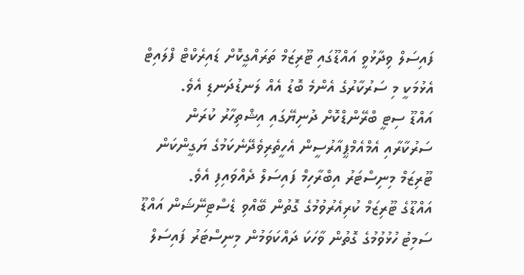ފައިސަލް ވިދާޅުވީ އައްޑޫގައި ޓޫރިޒަމް ތަރައްގީކޮށް ޑައިރެކްޓް ފްލައިޓް އެޅުމަކީ މި ސަރުކާރުގެ އެންމެ ބޮޑު އެއް ލަނޑުދަނޑި އެވެ.
އައްޑޫ ސިޓީ ބްރޭންޑްކޮށް ދުނިޔޭގައި އިޝްތިހާރު ކުރަން ސަރުކާރާއި އެމްއެމްޕީއާރުސީން އެހީތެރިވެދޭނެކަމުގެ ޔަގީންކަން ޓޫރިޒަމް މިނިސްޓަރު އިބްރާހިމް ފައިސަލް ދެއްވައިފި އެވެ.
އައްޑޫގެ ޓޫރިޒަމް ކުރިއެރުވުމުގެ ގޮތުން ބޭއްވި ޑެސްޓިނޭޝަން އައްޑޫ ސަމިޓު ހުޅުވުމުގެ ގޮތުން ވާހަކަ ދައްކަވަމުން މިނިސްޓަރު ފައިސަލް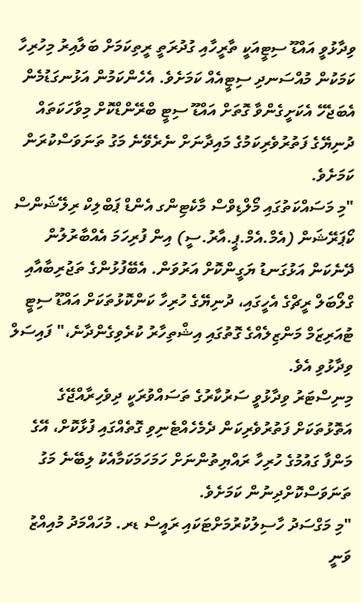ވިދާޅުވީ އައްޑޫ ސިޓީއަކީ ތާރީހާއި ގުދުރަތީ ރީތިކަމަށް ބަލާއިރު މިހުރިހާ ކަމަކުން މުއްސަނދި ސިޓީއެއް ކަމަށެވެ. އެހެންކަމުން އަޅުނގަޑުމެން އެބަޖެހޭ އެކަށީގެންވާ ގޮތަށް އައްޑޫ ސިޓީ ބްރޭންޑްކޮށް މިވާހަކަތައް ދުނިޔޭގެ ފަތުރުވެރިކަމުގެ މައިދާނަށް ނެރެވޭނެ މަގު ތަނަވަސްކުރަން ކަމަށެވެ.
"މި މަސައްކަތުގައި މޯލްޑިވްސް މާކެޓިންގ އެންޑް ޕަބްލިކް ރިލޭޝަންސް ކޯޕަރޭޝަން (އެމް.އެމް.ޕީ.އާރު.ސީ) އިން ފުރިހަމަ އެއްބާރުލުން ދޭނެކަން އަޅުގަނޑު ޔަގީންކޮށް އަރުވަން. އެބޭފުޅުންގެ ތަޖުރިބާއާއި ގްލޯބަލް ރީޗްގެ އެހީގައި، ދުނިޔޭގެ ހުރިހާ ކަންކޮޅުތަކަށް އައްޑޫ ސިޓީ ޓުއަރިޒަމް މަންޒިލެއްގެ ގޮތުގައި އިޝްތިހާރު ކުރެވިގެންދާނެ،" ފައިސަލް ވިދާޅުވި އެވެ.
މިނިސްޓަރު ވިދާޅުވީ ސަރުކާރުގެ ތަސައްވުރަކީ ދިވެހިރާއްޖޭގެ އަތޮޅުތަކަށް ފަތުރުވެރިކަން ދެމެހެއްޓެނިވި ގޮތެއްގައި ފުޅާކޮށް، އޭގެ މަންފާ ގައުމުގެ ހުރިހާ ރައްޔިތުންނަށް ހަމަހަމަކަމާއެކު ލިބޭނެ މަގު ތަނަވަސްކޮށްދިނުން ކަމަށެވެ.
"މި މަގްސަދު ހާސިލުކުރުމަށްޓަކައި ރައީސް ޑރ. މުހައްމަދު މުއިއްޒު ވަނީ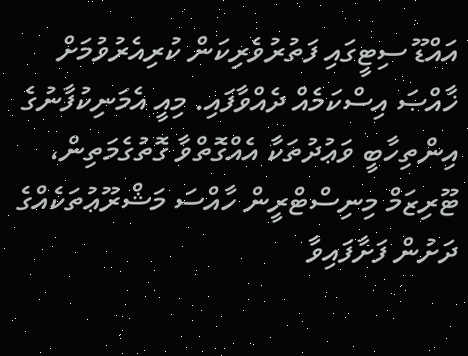އައްޑޫ ސިޓީގައި ފަތުރުވެރިކަން ކުރިއެރުވުމަށް ޚާއްޞަ އިސްކަމެއް ދެއްވާފައި. މިއީ އެމަނިކުފާނުގެ އިންތިހާބީ ވަޢުދުތަކާ އެއްގޮތްވާ ގޮތުގެމަތިން، ޓޫރިޒަމް މިނިސްޓްރީން ހާއްސަ މަޝްރޫޢުތަކެއްގެ ދަށުން ފަށާފައިވާ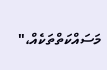މަސައްކަތްތަކެއް،"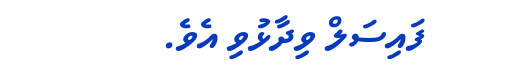ފައިސަލް ވިދާޅުވި އެވެ.